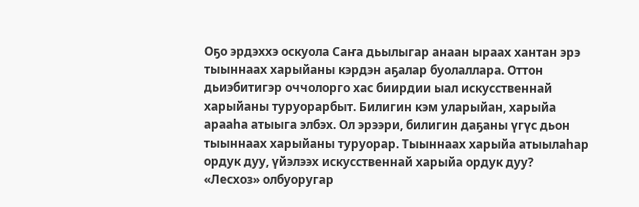Оҕо эрдэххэ оскуола Саҥа дьылыгар анаан ыраах хантан эрэ тыыннаах харыйаны кэрдэн аҕалар буолаллара. Оттон дьиэбитигэр оччолорго хас биирдии ыал искусственнай харыйаны туруорарбыт. Билигин кэм уларыйан, харыйа арааһа атыыга элбэх. Ол эрээри, билигин даҕаны үгүс дьон тыыннаах харыйаны туруорар. Тыыннаах харыйа атыылаһар ордук дуу, үйэлээх искусственнай харыйа ордук дуу?
«Лесхоз» олбуоругар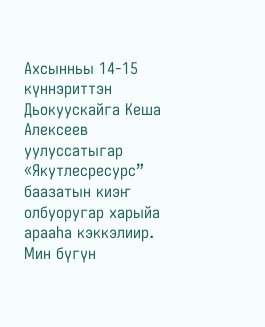Ахсынньы 14-15 күннэриттэн Дьокуускайга Кеша Алексеев уулуссатыгар «Якутлесресурс” баазатын киэҥ олбуоругар харыйа арааһа кэккэлиир. Мин бүгүн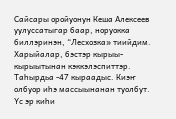Сайсары оройуонун Кеша Алексеев уулуссатыгар баар, норуокка биллэринэн, “Лесхозка» тиийдим. Харыйалар, бэстэр кырыы-кырыытынан кэккэлэспиттэр. Таһырдьа -47 кыраадыс. Киэҥ олбуор иһэ массыынанан туолбут. Үс эр киһи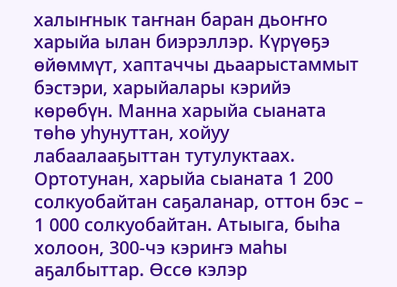халыҥнык таҥнан баран дьоҥҥо харыйа ылан биэрэллэр. Күрүөҕэ өйөммүт, хаптаччы дьаарыстаммыт бэстэри, харыйалары кэрийэ көрөбүн. Манна харыйа сыаната төһө уһунуттан, хойуу лабаалааҕыттан тутулуктаах. Ортотунан, харыйа сыаната 1 200 солкуобайтан саҕаланар, оттон бэс – 1 000 солкуобайтан. Атыыга, быһа холоон, 300-чэ кэриҥэ маһы аҕалбыттар. Өссө кэлэр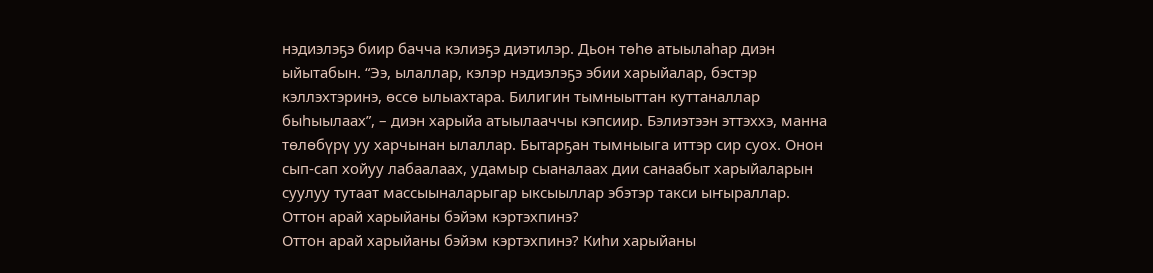нэдиэлэҕэ биир бачча кэлиэҕэ диэтилэр. Дьон төһө атыылаһар диэн ыйытабын. “Ээ, ылаллар, кэлэр нэдиэлэҕэ эбии харыйалар, бэстэр кэллэхтэринэ, өссө ылыахтара. Билигин тымныыттан куттаналлар быһыылаах”, – диэн харыйа атыылааччы кэпсиир. Бэлиэтээн эттэххэ, манна төлөбүрү уу харчынан ылаллар. Бытарҕан тымныыга иттэр сир суох. Онон сып-сап хойуу лабаалаах, удамыр сыаналаах дии санаабыт харыйаларын суулуу тутаат массыыналарыгар ыксыыллар эбэтэр такси ыҥыраллар.
Оттон арай харыйаны бэйэм кэртэхпинэ?
Оттон арай харыйаны бэйэм кэртэхпинэ? Киһи харыйаны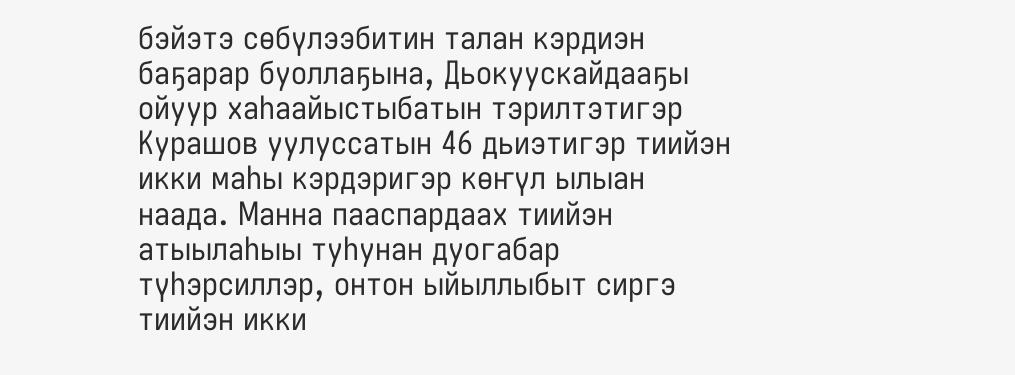бэйэтэ сөбүлээбитин талан кэрдиэн баҕарар буоллаҕына, Дьокуускайдааҕы ойуур хаһаайыстыбатын тэрилтэтигэр Курашов уулуссатын 46 дьиэтигэр тиийэн икки маһы кэрдэригэр көҥүл ылыан наада. Манна пааспардаах тиийэн атыылаһыы туһунан дуогабар түһэрсиллэр, онтон ыйыллыбыт сиргэ тиийэн икки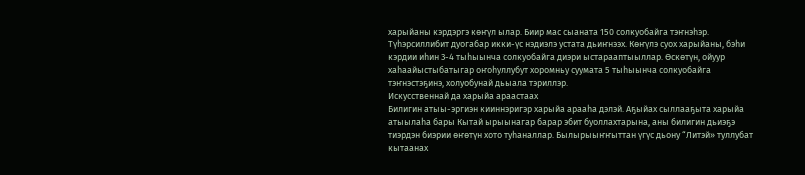харыйаны кэрдэргэ көҥүл ылар. Биир мас сыаната 150 солкуобайга тэҥнэһэр. Түһэрсиллибит дуогабар икки-үс нэдиэлэ устата дьиҥнээх. Көҥүлэ суох харыйаны, бэһи кэрдии иһин 3-4 тыһыынча солкуобайга диэри ыстарааптыыллар. Өскөтүн, ойуур хаһаайыстыбатыгар оҥоһуллубут хоромньу суумата 5 тыһыынча солкуобайга тэҥнэстэҕинэ, холуобунай дьыала тэриллэр.
Искусственнай да харыйа араастаах
Билигин атыы-эргиэн кииннэригэр харыйа арааһа дэлэй. Аҕыйах сыллааҕыта харыйа атыылаһа бары Кытай ырыынагар барар эбит буоллахтарына, аны билигин дьиэҕэ тиэрдэн биэрии өҥөтүн хото туһаналлар. Былырыыҥҥыттан үгүс дьону “Литэй» туллубат кытаанах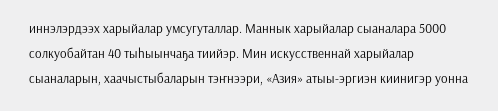иннэлэрдээх харыйалар умсугуталлар. Маннык харыйалар сыаналара 5000 солкуобайтан 40 тыһыынчаҕа тиийэр. Мин искусственнай харыйалар сыаналарын, хаачыстыбаларын тэҥнээри, «Азия» атыы-эргиэн киинигэр уонна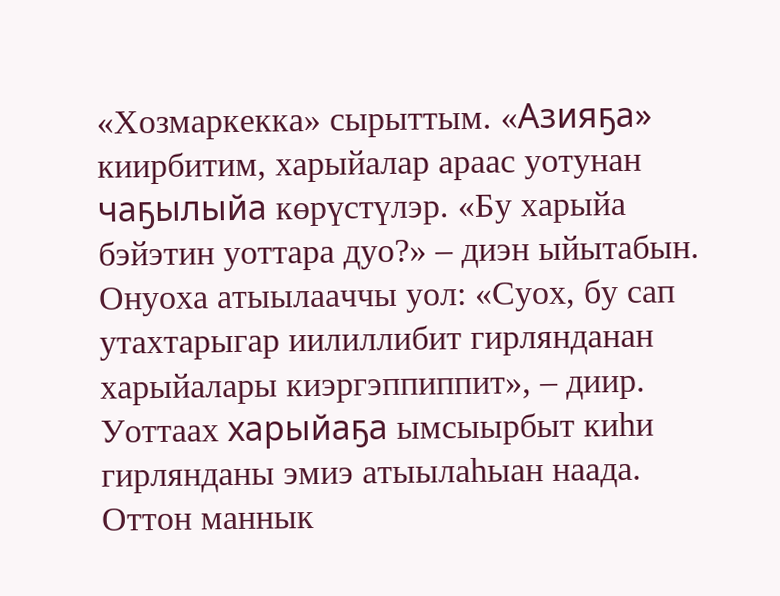«Хозмаркекка» сырыттым. «Азияҕа» киирбитим, харыйалар араас уотунан чаҕылыйа көрүстүлэр. «Бу харыйа бэйэтин уоттара дуо?» – диэн ыйытабын. Онуоха атыылааччы уол: «Суох, бу сап утахтарыгар иилиллибит гирлянданан харыйалары киэргэппиппит», – диир. Уоттаах харыйаҕа ымсыырбыт киһи гирлянданы эмиэ атыылаһыан наада. Оттон маннык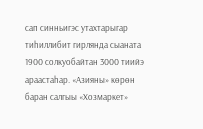сап синньигэс утахтарыгар тиһиллибит гирлянда сыаната 1900 солкуобайтан 3000 тиийэ араастаһар. «Азияны» көрөн баран салгыы «Хозмаркет»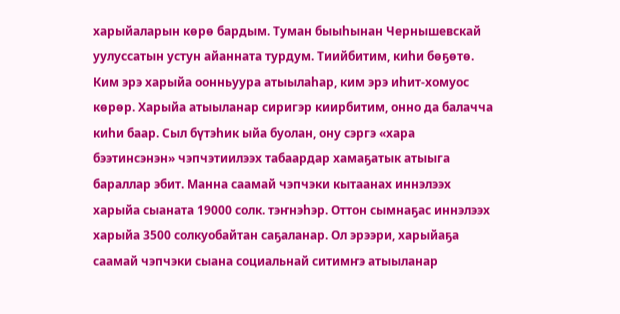харыйаларын көрө бардым. Туман быыһынан Чернышевскай уулуссатын устун айанната турдум. Тиийбитим, киһи бөҕөтө. Ким эрэ харыйа оонньуура атыылаһар, ким эрэ иһит-хомуос көрөр. Харыйа атыыланар сиригэр киирбитим, онно да балачча киһи баар. Сыл бүтэһик ыйа буолан, ону сэргэ «хара бээтинсэнэн» чэпчэтиилээх табаардар хамаҕатык атыыга бараллар эбит. Манна саамай чэпчэки кытаанах иннэлээх харыйа сыаната 19000 солк. тэҥнэһэр. Оттон сымнаҕас иннэлээх харыйа 3500 солкуобайтан саҕаланар. Ол эрээри, харыйаҕа саамай чэпчэки сыана социальнай ситимҥэ атыыланар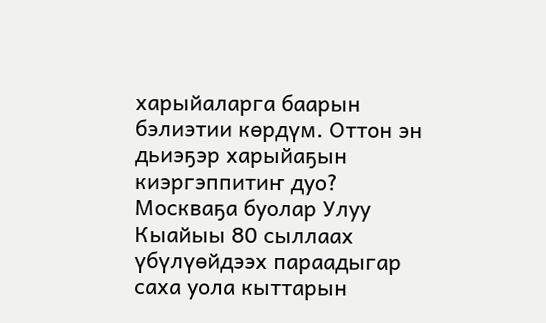харыйаларга баарын бэлиэтии көрдүм. Оттон эн дьиэҕэр харыйаҕын киэргэппитиҥ дуо?
Москваҕа буолар Улуу Кыайыы 80 сыллаах үбүлүөйдээх параадыгар саха уола кыттарын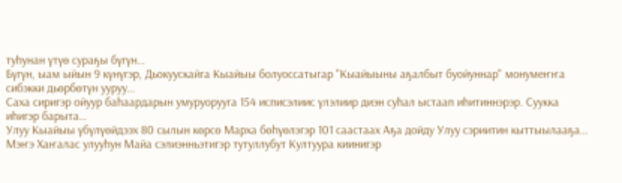туһунан үтүө сураҕы бүгүн…
Бүгүн, ыам ыйын 9 күнүгэр, Дьокуускайга Кыайыы болуоссатыгар "Кыайыыны аҕалбыт буойуннар" монумеҥҥа сибэкки дьөрбөтүн ууруу…
Саха сиригэр ойуур баһаардарын умуруорууга 154 исписэлиис үлэлиир диэн суһал ыстаап иһитиннэрэр. Суукка иһигэр барыта…
Улуу Кыайыы үбүлүөйдээх 80 сылын көрсө Марха бөһүөлэгэр 101 саастаах Аҕа дойду Улуу сэриитин кыттыылааҕа…
Мэҥэ Хаҥалас улууһун Майа сэлиэнньэтигэр тутуллубут Култуура киинигэр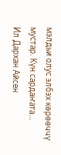мэлдьи олус элбэх көрөөччү мустар. Күн сардаҥата…
Ил Дархан Айсен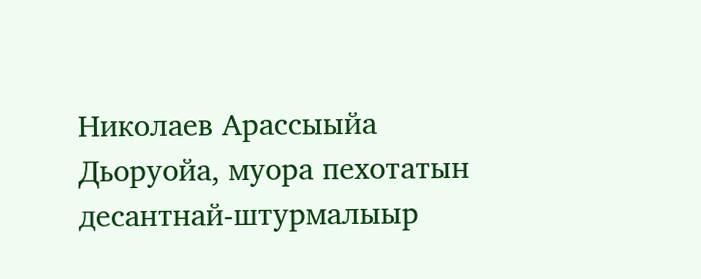Николаев Арассыыйа Дьоруойа, муора пехотатын десантнай-штурмалыыр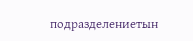подразделениетын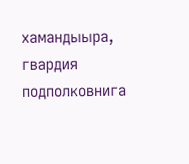хамандыыра, гвардия подполковнига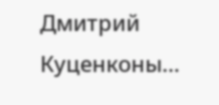Дмитрий Куценконы…